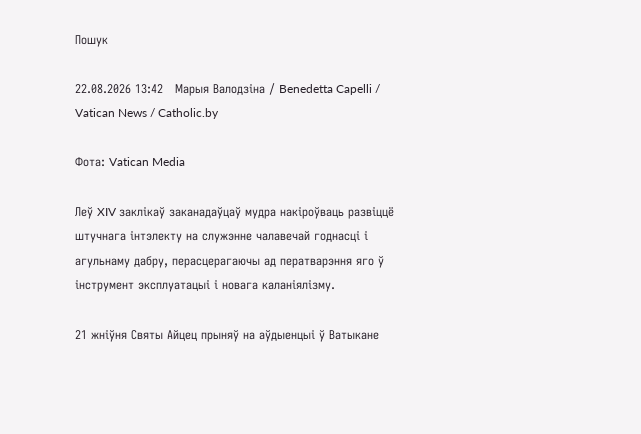Пошук

22.08.2026 13:42   Марыя Валодзіна / Benedetta Capelli / Vatican News / Catholic.by

Фота: Vatican Media

Леў XIV заклікаў заканадаўцаў мудра накіроўваць развіццё штучнага інтэлекту на служэнне чалавечай годнасці і агульнаму дабру, перасцерагаючы ад ператварэння яго ў інструмент эксплуатацыі і новага каланіялізму.

21 жніўня Святы Айцец прыняў на аўдыенцыі ў Ватыкане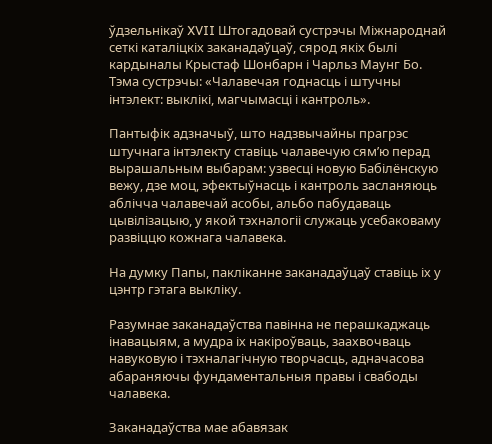ўдзельнікаў XVII Штогадовай сустрэчы Міжнароднай сеткі каталіцкіх заканадаўцаў, сярод якіх былі кардыналы Крыстаф Шонбарн і Чарльз Маунг Бо. Тэма сустрэчы: «Чалавечая годнасць і штучны інтэлект: выклікі, магчымасці і кантроль».

Пантыфік адзначыў, што надзвычайны прагрэс штучнага інтэлекту ставіць чалавечую сям’ю перад вырашальным выбарам: узвесці новую Бабілёнскую вежу, дзе моц, эфектыўнасць і кантроль засланяюць аблічча чалавечай асобы, альбо пабудаваць цывілізацыю, у якой тэхналогіі служаць усебаковаму развіццю кожнага чалавека.

На думку Папы, пакліканне заканадаўцаў ставіць іх у цэнтр гэтага выкліку.

Разумнае заканадаўства павінна не перашкаджаць інавацыям, а мудра іх накіроўваць, заахвочваць навуковую і тэхналагічную творчасць, адначасова абараняючы фундаментальныя правы і свабоды чалавека.

Заканадаўства мае абавязак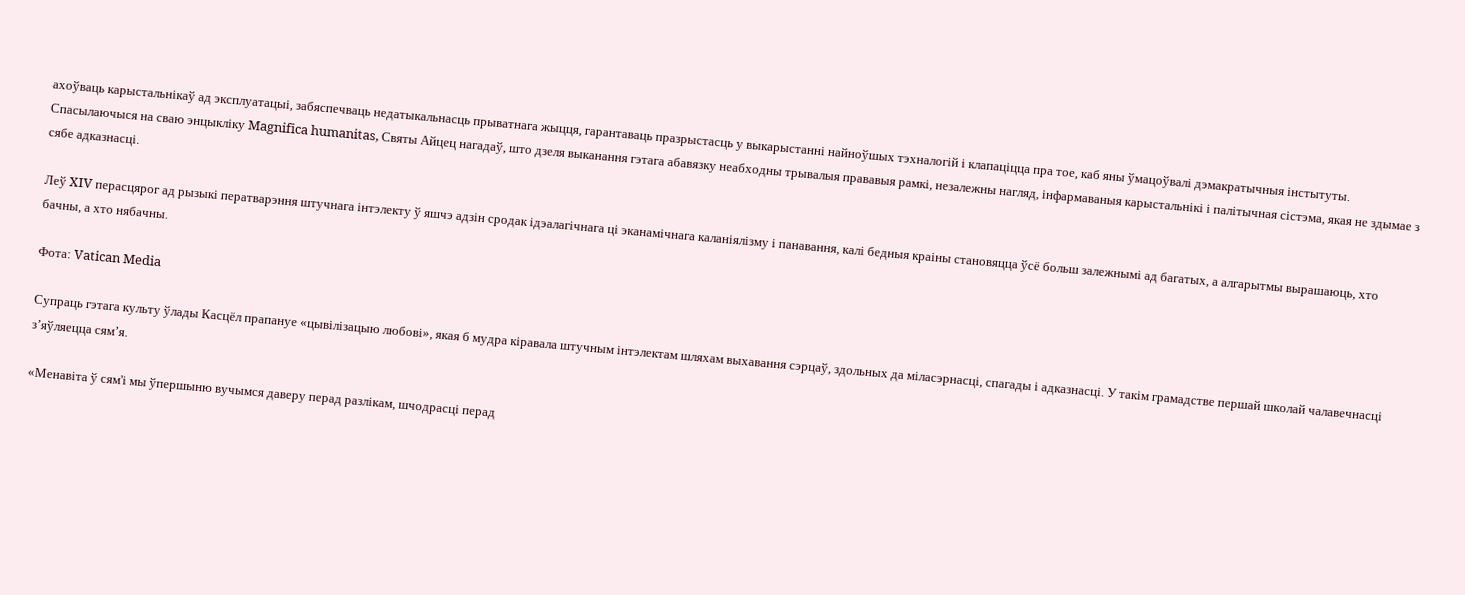ахоўваць карыстальнікаў ад эксплуатацыі, забяспечваць недатыкальнасць прыватнага жыцця, гарантаваць празрыстасць у выкарыстанні найноўшых тэхналогій і клапаціцца пра тое, каб яны ўмацоўвалі дэмакратычныя інстытуты. Спасылаючыся на сваю энцыкліку Magnifica humanitas, Святы Айцец нагадаў, што дзеля выканання гэтага абавязку неабходны трывалыя прававыя рамкі, незалежны нагляд, інфармаваныя карыстальнікі і палітычная сістэма, якая не здымае з сябе адказнасці.

Леў XIV перасцярог ад рызыкі ператварэння штучнага інтэлекту ў яшчэ адзін сродак ідэалагічнага ці эканамічнага каланіялізму і панавання, калі бедныя краіны становяцца ўсё больш залежнымі ад багатых, а алгарытмы вырашаюць, хто бачны, а хто нябачны.

Фота: Vatican Media

Супраць гэтага культу ўлады Касцёл прапануе «цывілізацыю любові», якая б мудра кіравала штучным інтэлектам шляхам выхавання сэрцаў, здольных да міласэрнасці, спагады і адказнасці. У такім грамадстве першай школай чалавечнасці з’яўляецца сям’я.

«Менавіта ў сям'і мы ўпершыню вучымся даверу перад разлікам, шчодрасці перад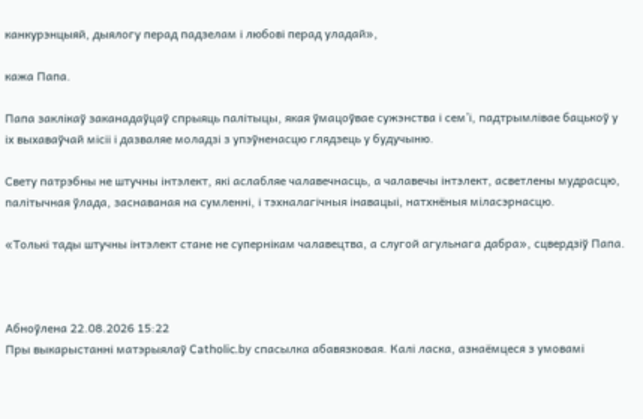канкурэнцыяй, дыялогу перад падзелам і любові перад уладай»,

кажа Папа.

Папа заклікаў заканадаўцаў спрыяць палітыцы, якая ўмацоўвае сужэнства і сем’і, падтрымлівае бацькоў у іх выхаваўчай місіі і дазваляе моладзі з упэўненасцю глядзець у будучыню.

Свету патрэбны не штучны інтэлект, які аслабляе чалавечнасць, а чалавечы інтэлект, асветлены мудрасцю, палітычная ўлада, заснаваная на сумленні, і тэхналагічныя інавацыі, натхнёныя міласэрнасцю.

«Толькі тады штучны інтэлект стане не супернікам чалавецтва, а слугой агульнага дабра», сцвердзіў Папа.



Абноўлена 22.08.2026 15:22
Пры выкарыстанні матэрыялаў Catholic.by спасылка абавязковая. Калі ласка, азнаёмцеся з умовамі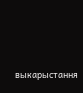выкарыстання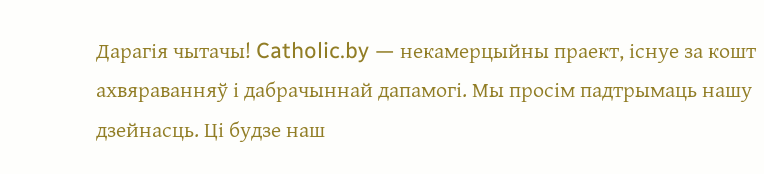Дарагія чытачы! Catholic.by — некамерцыйны праект, існуе за кошт ахвяраванняў і дабрачыннай дапамогі. Мы просім падтрымаць нашу дзейнасць. Ці будзе наш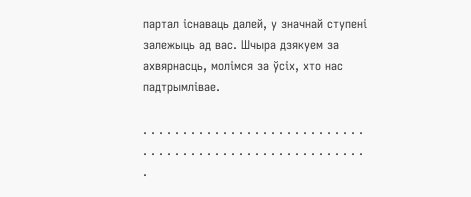партал існаваць далей, у значнай ступені залежыць ад вас. Шчыра дзякуем за ахвярнасць, молімся за ўсіх, хто нас падтрымлівае.

. . . . . . . . . . . . . . . . . . . . . . . . . . . . . . . . . . . . . . . . . . . . . . . . . . . . . . . . .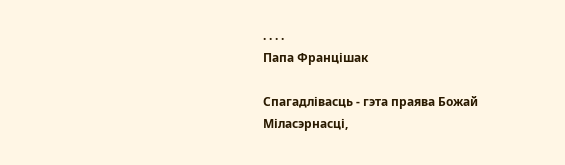. . . .
Папа Францішак

Спагадлівасць - гэта праява Божай
Міласэрнасці,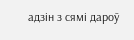адзін з сямі дароў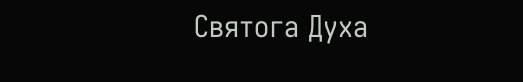Святога Духа